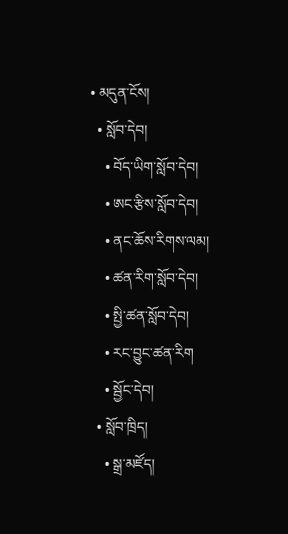• མདུན་ངོས།
  • སློབ་དེབ།
    • བོད་ཡིག་སློབ་དེབ།
    • ཨང་རྩིས་སློབ་དེབ།
    • ནང་ཆོས་རིགས་ལམ།
    • ཚན་རིག་སློབ་དེབ།
    • སྤྱི་ཚན་སློབ་དེབ།
    • རང་བྱུང་ཚན་རིག
    • སྦྱོང་དེབ།
  • སློབ་ཁྲིད།
    • སྒྲ་མཛོད།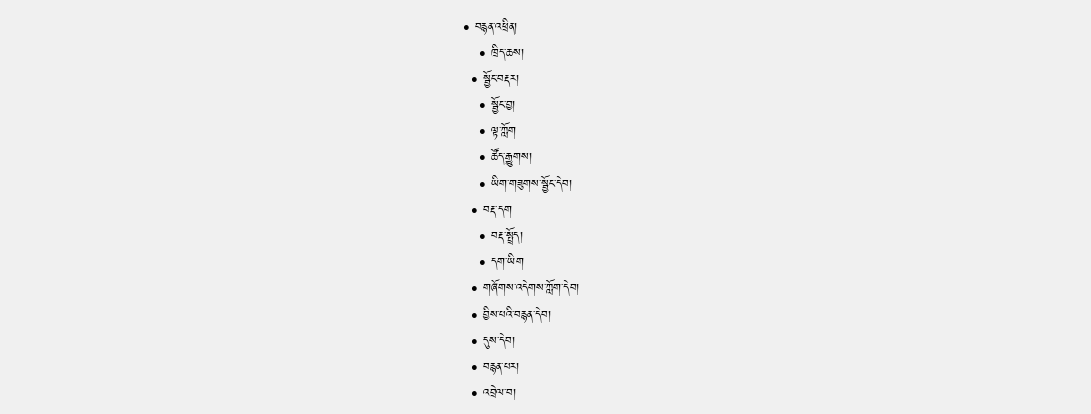• བརྙན་འཕྲིན།
    • ཁྲིད་ཆས།
  • སྦྱོང་བརྡར།
    • སྦྱོང་བྱ།
    • ལྟ་ཀློག
    • ཚོད་རྒྱུགས།
    • ཡིག་གཟུགས་སྦྱོང་དེབ།
  • བརྡ་དག
    • བརྡ་སྤྲོད།
    • དག་ཡིག
  • གཞོགས་འདེགས་ཀློག་དེབ།
  • བྱིས་པའི་བརྙན་དེབ།
  • དུས་དེབ།
  • བརྙན་པར།
  • འབྲེལ་བ།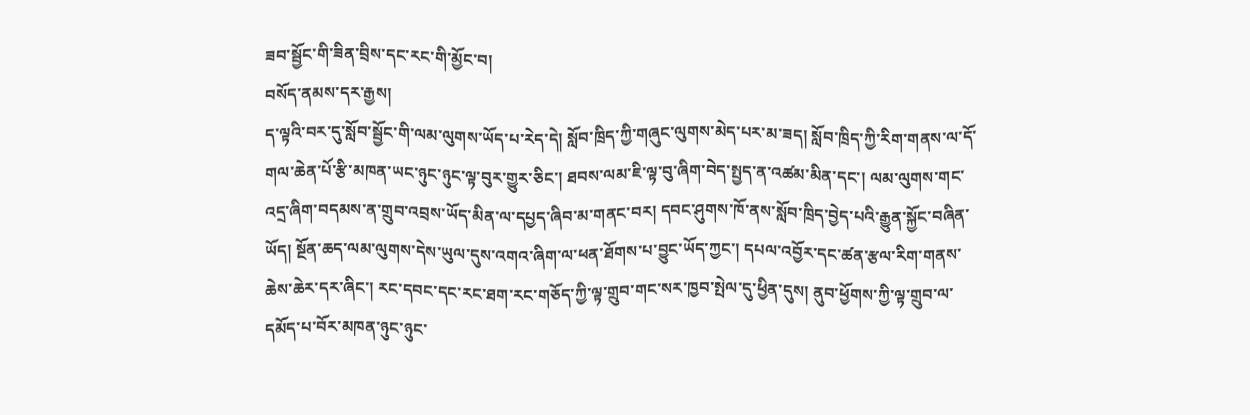ཟབ་སྦྱོང་གི་ཟིན་བྲིས་དང་རང་གི་མྱོང་བ།
བསོད་ནམས་དར་རྒྱས།
ད་ལྟའི་བར་དུ་སློབ་སྦྱོང་གི་ལམ་ལུགས་ཡོད་པ་རེད་དེ། སློབ་ཁྲིད་ཀྱི་གཞུང་ལུགས་མེད་པར་མ་ཟད། སློབ་ཁྲིད་ཀྱི་རིག་གནས་ལ་དོ་གལ་ཆེན་པོ་རྩི་མཁན་ཡང་ཉུང་ཉུང་ལྟ་བུར་གྱུར་ཅིང་། ཐབས་ལམ་ཇི་ལྟ་བུ་ཞིག་བེད་སྤྱད་ན་འཚམ་མིན་དང་། ལམ་ལུགས་གང་འདྲ་ཞིག་བདམས་ན་གྲུབ་འབྲས་ཡོད་མིན་ལ་དཔྱད་ཞིབ་མ་གནང་བར། དབང་ཤུགས་ཁོ་ནས་སློབ་ཁྲིད་བྱེད་པའི་རྒྱུན་སྐྱོང་བཞིན་ཡོད། སྔོན་ཆད་ལམ་ལུགས་དེས་ཡུལ་དུས་འགའ་ཞིག་ལ་ཕན་ཐོགས་པ་བྱུང་ཡོད་ཀྱང་། དཔལ་འབྱོར་དང་ཚན་རྩལ་རིག་གནས་ཆེས་ཆེར་དར་ཞིང་། རང་དབང་དང་རང་ཐག་རང་གཅོད་ཀྱི་ལྟ་གྲུབ་གང་སར་ཁྱབ་སྤེལ་དུ་ཕྱིན་དུས། ནུབ་ཕྱོགས་ཀྱི་ལྟ་གྲུབ་ལ་དམོད་པ་བོར་མཁན་ཉུང་ཉུང་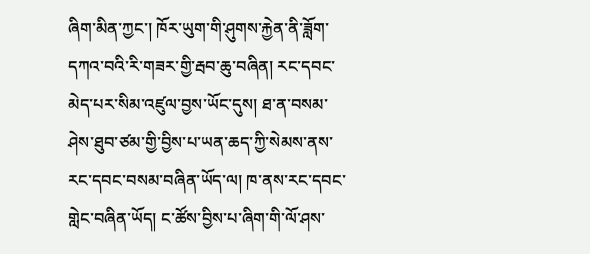ཞིག་མིན་ཀྱང་། ཁོར་ཡུག་གི་ཤུགས་རྐྱེན་ནི་ཟློག་དཀའ་བའི་རི་གཟར་གྱི་རྦབ་ཆུ་བཞིན། རང་དབང་མེད་པར་སིམ་འཛུལ་བྱས་ཡོང་དུས། ཐ་ན་བསམ་ཤེས་ཐུབ་ཙམ་གྱི་བྱིས་པ་ཡན་ཆད་ཀྱི་སེམས་ནས་རང་དབང་བསམ་བཞིན་ཡོད་ལ། ཁ་ནས་རང་དབང་གླེང་བཞིན་ཡོད། ང་ཚོས་བྱིས་པ་ཞིག་གི་ལོ་ཤས་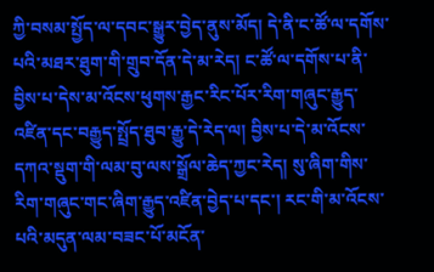ཀྱི་བསམ་སྤྱོད་ལ་དབང་སྒྱུར་བྱེད་ནུས་མོད། དེ་ནི་ང་ཚོ་ལ་དགོས་པའི་མཐར་ཐུག་གི་གྲུབ་དོན་དེ་མ་རེད། ང་ཚོ་ལ་དགོས་པ་ནི་བྱིས་པ་དེས་མ་འོངས་ཕུགས་རྒྱང་རིང་པོར་རིག་གཞུང་རྒྱུད་འཛིན་དང་བརྒྱུད་སྤྲོད་ཐུབ་རྒྱུ་དེ་རེད་ལ། བྱིས་པ་དེ་མ་འོངས་དཀའ་སྡུག་གི་ལམ་བུ་ལས་སྒྲོལ་ཆེད་ཀྱང་རེད། སུ་ཞིག་གིས་རིག་གཞུང་གང་ཞིག་རྒྱུད་འཛིན་བྱེད་པ་དང་། རང་གི་མ་འོངས་པའི་མདུན་ལམ་བཟང་པོ་མངོན་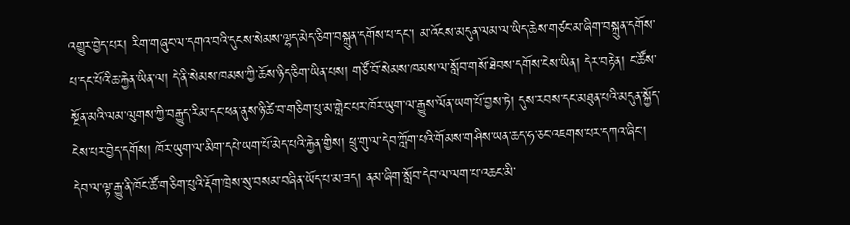འགྱུར་བྱེད་པར། རིག་གཞུང་ལ་དགའ་བའི་དུངས་སེམས་ལྷད་མེད་ཅིག་བསྐྲུན་དགོས་པ་དང་། མ་འོངས་མདུན་ལམ་ལ་ཡིད་ཆེས་གཙང་མ་ཞིག་བསྐྲུན་དགོས་པ་དང་པོའི་ཆ་རྐྱེན་ཡིན་ལ། དེ་ནི་སེམས་ཁམས་ཀྱི་ཆོས་ཉིད་ཅིག་ཡིན་པས། གཙོ་བོ་སེམས་ཁམས་ལ་སློབ་གསོ་ཐེབས་དགོས་ངེས་ཡིན། དེར་བརྟེན། ང་ཚོས་སྔོན་མའི་ལམ་ལུགས་ཀྱི་བརྒྱུད་རིམ་དང་ཕན་ནུས་ཉི་ཚེ་བ་གཅིག་པུ་མ་གླེང་པར་ཁོར་ཡུག་ལ་རྒྱུས་ལོན་ཡག་པོ་བྱས་ཏེ། དུས་རབས་དང་མཐུན་པའི་མདུན་སྐྱོད་ངེས་པར་བྱེད་དགོས། ཁོར་ཡུག་ལ་མིག་དཔེ་ཡག་པོ་མེད་པའི་རྐྱེན་གྱིས། ཕྲུ་གུ་ལ་དེབ་ཀློག་པའི་གོམས་གཤིས་ཡན་ཆད་ཧ་ཅང་འཇགས་པར་དཀའ་ཞིང་། དེབ་ལ་ལྟ་རྒྱུ་ནི་ཁོང་ཚོ་གཅིག་པུའི་རྡོག་ཁྲེས་སུ་བསམ་བཞིན་ཡོད་པ་མ་ཟད། ནམ་ཞིག་སློབ་དེབ་ལ་ལག་པ་འཆང་མི་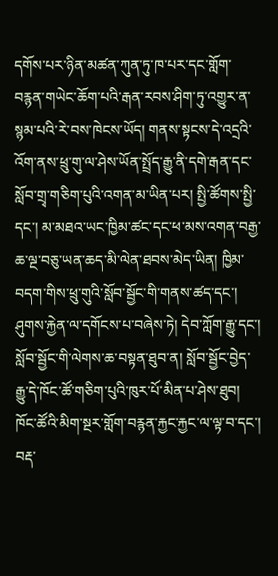དགོས་པར་ཉིན་མཚན་ཀུན་ཏུ་ཁ་པར་དང་གློག་བརྙན་གཡེང་ཆོག་པའི་རྒན་རབས་ཤིག་ཏུ་འགྱུར་ན་སྙམ་པའི་རེ་བས་ཁེངས་ཡོད། གནས་སྟངས་དེ་འདྲའི་འོག་ནས་ཕྲུ་གུ་ལ་ཤེས་ཡོན་སྤྲོད་རྒྱུ་ནི་དགེ་རྒན་དང་སློབ་གྲྭ་གཅིག་པུའི་འགན་མ་ཡིན་པར། སྤྱི་ཚོགས་སྤྱི་དང་། མ་མཐའ་ཡང་ཁྱིམ་ཚང་དང་ཕ་མས་འགན་བརྒྱ་ཆ་ལྔ་བཅུ་ཡན་ཆད་མི་ལེན་ཐབས་མེད་ཡིན། ཁྱིམ་བདག་གིས་ཕྲུ་གུའི་སློབ་སྦྱོང་གི་གནས་ཚད་དང་། ཤུགས་རྐྱེན་ལ་དགོངས་པ་བཞེས་ཏེ། དེབ་ཀློག་རྒྱུ་དང་། སློབ་སྦྱོང་གི་ལེགས་ཆ་བསྟན་ཐུབ་ན། སློབ་སྦྱོང་བྱེད་རྒྱུ་དེ་ཁོང་ཚོ་གཅིག་པུའི་ཁུར་པོ་མིན་པ་ཤེས་ཐུབ། ཁོང་ཚོའི་མིག་སྔར་གློག་བརྙན་རྐྱང་རྐྱང་ལ་ལྟ་བ་དང་། བརྡ་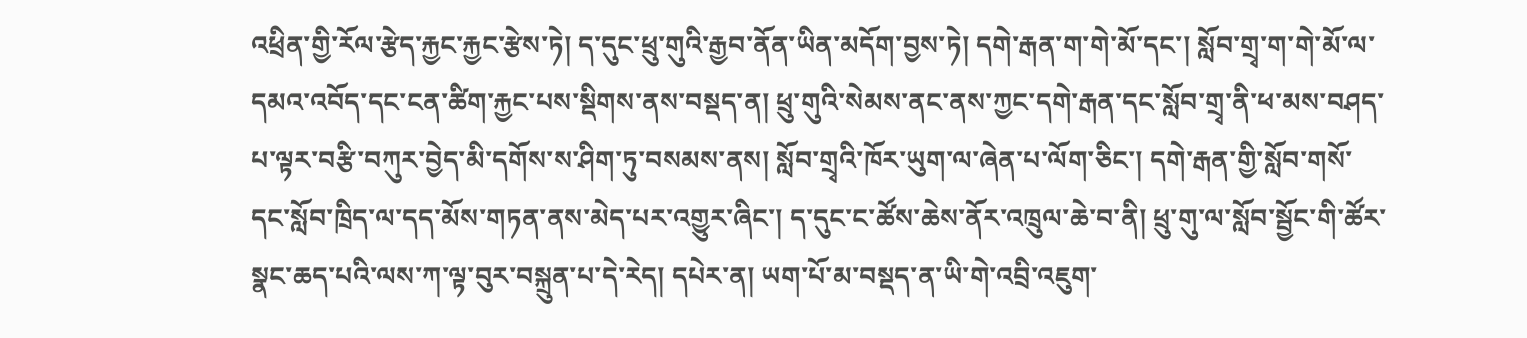འཕྲིན་གྱི་རོལ་རྩེད་རྐྱང་རྐྱང་རྩེས་ཏེ། ད་དུང་ཕྲུ་གུའི་རྒྱབ་ནོན་ཡིན་མདོག་བྱས་ཏེ། དགེ་རྒན་ག་གེ་མོ་དང་། སློབ་གྲྭ་ག་གེ་མོ་ལ་དམའ་འབོད་དང་ངན་ཚིག་རྐྱང་པས་སྡིགས་ནས་བསྡད་ན། ཕྲུ་གུའི་སེམས་ནང་ནས་ཀྱང་དགེ་རྒན་དང་སློབ་གྲྭ་ནི་ཕ་མས་བཤད་པ་ལྟར་བརྩི་བཀུར་བྱེད་མི་དགོས་ས་ཤིག་ཏུ་བསམས་ནས། སློབ་གྲྭའི་ཁོར་ཡུག་ལ་ཞེན་པ་ལོག་ཅིང་། དགེ་རྒན་གྱི་སློབ་གསོ་དང་སློབ་ཁྲིད་ལ་དད་མོས་གཏན་ནས་མེད་པར་འགྱུར་ཞིང་། ད་དུང་ང་ཚོས་ཆེས་ནོར་འཁྲུལ་ཆེ་བ་ནི། ཕྲུ་གུ་ལ་སློབ་སྦྱོང་གི་ཚོར་སྣང་ཆད་པའི་ལས་ཀ་ལྟ་བུར་བསྐྲུན་པ་དེ་རེད། དཔེར་ན། ཡག་པོ་མ་བསྡད་ན་ཡི་གེ་འབྲི་འཇུག་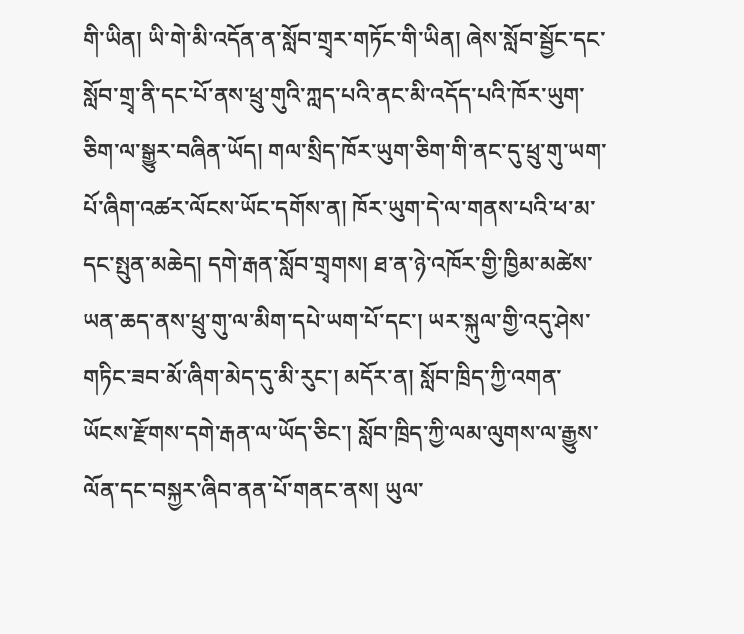གི་ཡིན། ཡི་གེ་མི་འདོན་ན་སློབ་གྲྭར་གཏོང་གི་ཡིན། ཞེས་སློབ་སྦྱོང་དང་སློབ་གྲྭ་ནི་དང་པོ་ནས་ཕྲུ་གུའི་ཀླད་པའི་ནང་མི་འདོད་པའི་ཁོར་ཡུག་ཅིག་ལ་སྒྱུར་བཞིན་ཡོད། གལ་སྲིད་ཁོར་ཡུག་ཅིག་གི་ནང་དུ་ཕྲུ་གུ་ཡག་པོ་ཞིག་འཚར་ལོངས་ཡོང་དགོས་ན། ཁོར་ཡུག་དེ་ལ་གནས་པའི་ཕ་མ་དང་སྤུན་མཆེད། དགེ་རྒན་སློབ་གྲྭགས། ཐ་ན་ཉེ་འཁོར་གྱི་ཁྱིམ་མཚེས་ཡན་ཆད་ནས་ཕྲུ་གུ་ལ་མིག་དཔེ་ཡག་པོ་དང་། ཡར་སྐུལ་གྱི་འདུ་ཤེས་གཏིང་ཟབ་མོ་ཞིག་མེད་དུ་མི་རུང་། མདོར་ན། སློབ་ཁྲིད་ཀྱི་འགན་ཡོངས་རྫོགས་དགེ་རྒན་ལ་ཡོད་ཅིང་། སློབ་ཁྲིད་ཀྱི་ལམ་ལུགས་ལ་རྒྱུས་ལོན་དང་བསྐྱར་ཞིབ་ནན་པོ་གནང་ནས། ཡུལ་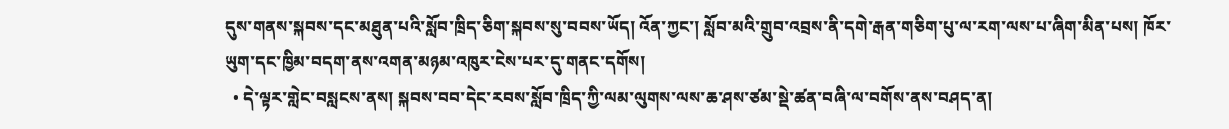དུས་གནས་སྐབས་དང་མཐུན་པའི་སློབ་ཁྲིད་ཅིག་སྐབས་སུ་བབས་ཡོད། འོན་ཀྱང་། སློབ་མའི་གྲུབ་འབྲས་ནི་དགེ་རྒན་གཅིག་པུ་ལ་རག་ལས་པ་ཞིག་མིན་པས། ཁོར་ཡུག་དང་ཁྱིམ་བདག་ནས་འགན་མཉམ་འཁུར་ངེས་པར་དུ་གནང་དགོས།
  • དེ་ལྟར་གླེང་བསླངས་ནས། སྐབས་བབ་དེང་རབས་སློབ་ཁྲིད་ཀྱི་ལམ་ལུགས་ལས་ཆ་ཤས་ཙམ་སྡེ་ཚན་བཞི་ལ་བགོས་ནས་བཤད་ན།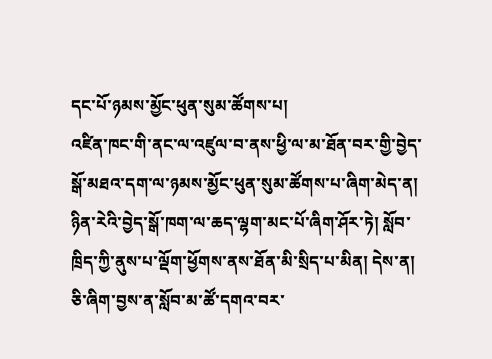དང་པོ་ཉམས་མྱོང་ཕུན་སུམ་ཚོགས་པ།
འཛིན་ཁང་གི་ནང་ལ་འཛུལ་བ་ནས་ཕྱི་ལ་མ་ཐོན་བར་གྱི་བྱེད་སྒོ་མཐའ་དག་ལ་ཉམས་མྱོང་ཕུན་སུམ་ཚོགས་པ་ཞིག་མེད་ན། ཉིན་རེའི་བྱེད་སྒོ་ཁག་ལ་ཆད་ལྷག་མང་པོ་ཞིག་ཤོར་ཏེ། སློབ་ཁྲིད་ཀྱི་ནུས་པ་ལྡོག་ཕྱོགས་ནས་ཐོན་མི་སྲིད་པ་མིན། དེས་ན། ཅི་ཞིག་བྱས་ན་སློབ་མ་ཚོ་དགའ་བར་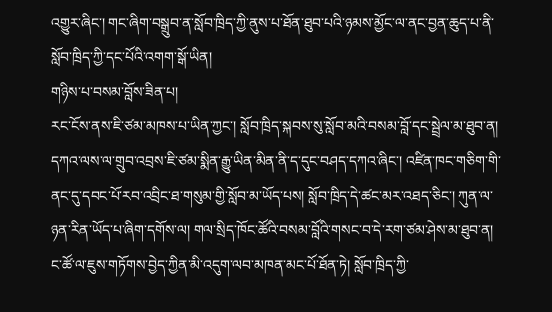འགྱུར་ཞིང་། གང་ཞིག་བསྒྲུབ་ན་སློབ་ཁྲིད་ཀྱི་ནུས་པ་ཐོན་ཐུབ་པའི་ཉམས་མྱོང་ལ་ནང་བྱན་ཆུད་པ་ནི་སློབ་ཁྲིད་ཀྱི་དང་པོའི་འགག་སྒོ་ཡིན།
གཉིས་པ་བསམ་བློས་ཟིན་པ།
རང་ངོས་ནས་ཇི་ཙམ་མཁས་པ་ཡིན་ཀྱང་། སློབ་ཁྲིད་སྐབས་སུ་སློབ་མའི་བསམ་བློ་དང་སྦྲེལ་མ་ཐུབ་ན། དཀའ་ལས་ལ་གྲུབ་འབྲས་ཇི་ཙམ་སྨིན་རྒྱུ་ཡིན་མིན་ནི་ད་དུང་བཤད་དཀའ་ཞིང་། འཛིན་ཁང་གཅིག་གི་ནང་དུ་དབང་པོ་རབ་འབྲིང་ཐ་གསུམ་གྱི་སློབ་མ་ཡོད་པས། སློབ་ཁྲིད་དེ་ཚང་མར་འཐད་ཅིང་། ཀུན་ལ་ཉན་རིན་ཡོད་པ་ཞིག་དགོས་ལ། གལ་སྲིད་ཁོང་ཚོའི་བསམ་བློའི་གསང་བ་དེ་རག་ཙམ་ཤེས་མ་ཐུབ་ན། ང་ཚོ་ལ་ཇུས་གཏོགས་བྱེད་ཀྱིན་མི་འདུག་ལབ་མཁན་མང་པོ་ཐོན་ཏེ། སློབ་ཁྲིད་ཀྱི་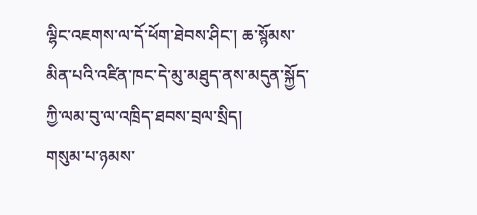ལྷིང་འཇགས་ལ་དོ་ཕོག་ཐེབས་ཤིང་། ཆ་སྙོམས་མིན་པའི་འཛིན་ཁང་དེ་མུ་མཐུད་ནས་མདུན་སྐྱོད་ཀྱི་ལམ་བུ་ལ་འཁྲིད་ཐབས་བྲལ་སྲིད།
གསུམ་པ་ཉམས་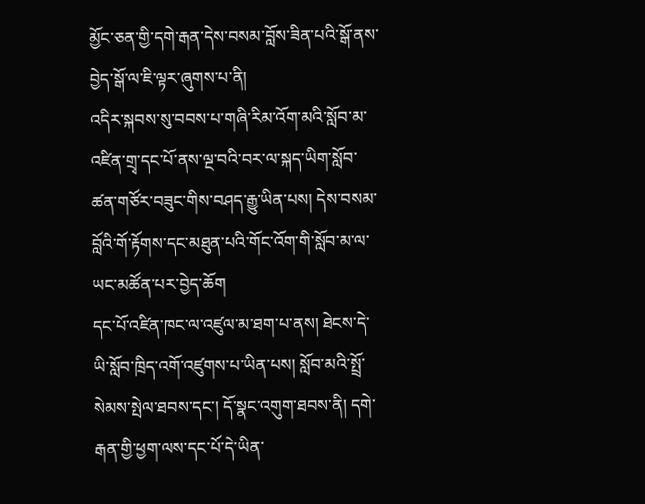མྱོང་ཅན་གྱི་དགེ་རྒན་དེས་བསམ་བློས་ཟིན་པའི་སྒོ་ནས་བྱེད་སྒོ་ལ་ཇི་ལྟར་ཞུགས་པ་ནི།
འདིར་སྐབས་སུ་བབས་པ་གཞི་རིམ་འོག་མའི་སློབ་མ་འཛིན་གྲྭ་དང་པོ་ནས་ལྔ་བའི་བར་ལ་སྐད་ཡིག་སློབ་ཚན་གཙོར་བཟུང་གིས་བཤད་རྒྱུ་ཡིན་པས། དེས་བསམ་བློའི་གོ་རྟོགས་དང་མཐུན་པའི་གོང་འོག་གི་སློབ་མ་ལ་ཡང་མཚོན་པར་བྱེད་ཆོག
དང་པོ་འཛིན་ཁང་ལ་འཛུལ་མ་ཐག་པ་ནས། ཐེངས་དེ་ཡི་སློབ་ཁྲིད་འགོ་འཛུགས་པ་ཡིན་པས། སློབ་མའི་སྤྲོ་སེམས་སྤེལ་ཐབས་དང་། དོ་སྣང་འགུག་ཐབས་ནི། དགེ་རྒན་གྱི་ཕྱག་ལས་དང་པོ་དེ་ཡིན་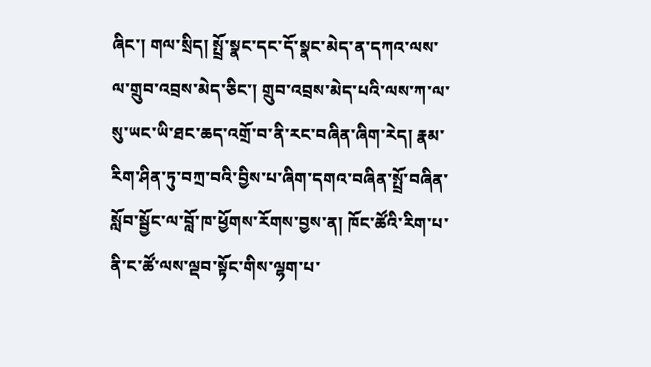ཞིང་། གལ་སྲིད། སྤྲོ་སྣང་དང་དོ་སྣང་མེད་ན་དཀའ་ལས་ལ་གྲུབ་འབྲས་མེད་ཅིང་། གྲུབ་འབྲས་མེད་པའི་ལས་ཀ་ལ་སུ་ཡང་ཡི་ཐང་ཆད་འགྲོ་བ་ནི་རང་བཞིན་ཞིག་རེད། རྣམ་རིག་ཤིན་ཏུ་བཀྲ་བའི་བྱིས་པ་ཞིག་དགའ་བཞིན་སྤྲོ་བཞིན་སློབ་སྦྱོང་ལ་བློ་ཁ་ཕྱོགས་རོགས་བྱས་ན། ཁོང་ཚོའི་རིག་པ་ནི་ང་ཚོ་ལས་ལྡབ་སྟོང་གིས་ལྷག་པ་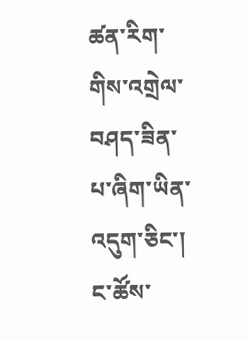ཚན་རིག་གིས་འགྲེལ་བཤད་ཟིན་པ་ཞིག་ཡིན་འདུག་ཅིང་། ང་ཚོས་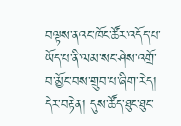བལྟས་ནའང་ཁོང་ཚོར་འདོད་པ་ཡོད་པ་ནི་ལམ་སང་ཤེས་འགྲོ་བ་མྱོང་བས་གྲུབ་པ་ཞིག་རེད། དེར་བརྟེན། དུས་ཚོད་ཐུང་ཐུང་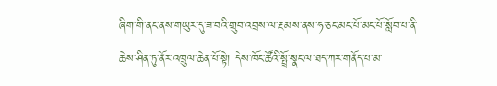ཞིག་གི་ནང་ནས་གཡུར་དུ་ཟ་བའི་གྲུབ་འབྲས་ལ་རྔམས་ནས་ཧ་ཅང་མང་པོ་མང་པོ་སློབ་པ་ནི་ཆེས་ཤིན་ཏུ་ནོར་འཁྲུལ་ཆེན་པོ་སྟེ། དེས་ཁོང་ཚོའི་སྤྲོ་སྣང་ལ་ཐད་ཀར་གནོད་པ་མ་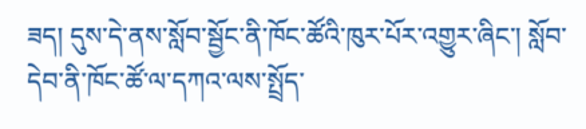ཟད། དུས་དེ་ནས་སློབ་སྦྱོང་ནི་ཁོང་ཚོའི་ཁུར་པོར་འགྱུར་ཞིང་། སློབ་དེབ་ནི་ཁོང་ཚོ་ལ་དཀའ་ལས་སྤྲོད་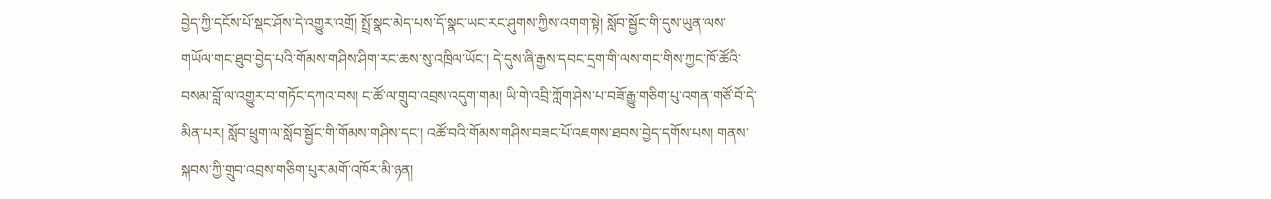བྱེད་ཀྱི་དངོས་པོ་སྡང་ཤོས་དེ་འགྱུར་འགྲོ། སྤྲོ་སྣང་མེད་པས་དོ་སྣང་ཡང་རང་ཤུགས་ཀྱིས་འགག་སྟེ། སློབ་སྦྱོང་གི་དུས་ཡུན་ལས་གཡོལ་གང་ཐུབ་བྱེད་པའི་གོམས་གཤིས་ཤིག་རང་ཆས་སུ་འཁྲིལ་ཡོང་། དེ་དུས་ཞི་རྒྱས་དབང་དྲག་གི་ལས་གང་གིས་ཀྱང་ཁོ་ཚོའི་བསམ་བློ་ལ་འགྱུར་བ་གཏོང་དཀའ་བས། ང་ཚོ་ལ་གྲུབ་འབྲས་འདུག་གམ། ཡི་གེ་འབྲི་ཀློག་ཤེས་པ་བཟོ་རྒྱུ་གཅིག་པུ་འགན་གཙོ་བོ་དེ་མིན་པར། སློབ་ཕྲུག་ལ་སློབ་སྦྱོང་གི་གོམས་གཤིས་དང་། འཚོ་བའི་གོམས་གཤིས་བཟང་པོ་འཇགས་ཐབས་བྱེད་དགོས་པས། གནས་སྐབས་ཀྱི་གྲུབ་འབྲས་གཅིག་པུར་མགོ་འཁོར་མི་ཉན།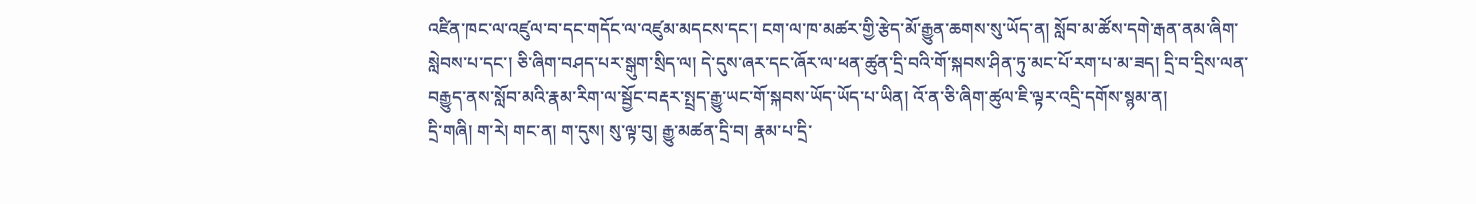འཛིན་ཁང་ལ་འཛུལ་བ་དང་གདོང་ལ་འཛུམ་མདངས་དང་། ངག་ལ་ཁ་མཚར་གྱི་རྩེད་མོ་རྒྱུན་ཆགས་སུ་ཡོད་ན། སློབ་མ་ཚོས་དགེ་རྒན་ནམ་ཞིག་སླེབས་པ་དང་། ཅི་ཞིག་བཤད་པར་སྒུག་སྲིད་ལ། དེ་དུས་ཞར་དང་ཞོར་ལ་ཕན་ཚུན་དྲི་བའི་གོ་སྐབས་ཤིན་ཏུ་མང་པོ་རག་པ་མ་ཟད། དྲི་བ་དྲིས་ལན་བརྒྱུད་ནས་སློབ་མའི་རྣམ་རིག་ལ་སྦྱོང་བརྡར་སྤྲད་རྒྱུ་ཡང་གོ་སྐབས་ཡོད་ཡོད་པ་ཡིན། འོ་ན་ཅི་ཞིག་ཚུལ་ཇི་ལྟར་འདྲི་དགོས་སྙམ་ན།
དྲི་གཞི། ག་རེ། གང་ན། ག་དུས། སུ་ལྟ་བུ། རྒྱུ་མཚན་དྲི་བ། རྣམ་པ་དྲི་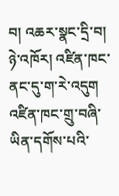བ། འཆར་སྣང་དྲི་བ།
ཉེ་འཁོར། འཛིན་ཁང་ནང་དུ་ག་རེ་འདུག འཛིན་ཁང་གྲུ་བཞི་ཡིན་དགོས་པའི་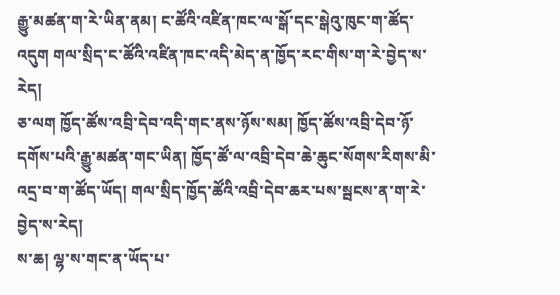རྒྱུ་མཚན་ག་རེ་ཡིན་ནམ། ང་ཚོའི་འཛིན་ཁང་ལ་སྒོ་དང་སྒེའུ་ཁུང་ག་ཚོད་འདུག གལ་སྲིད་ང་ཚོའི་འཛིན་ཁང་འདི་མེད་ན་ཁྱོད་རང་གིས་ག་རེ་བྱེད་ས་རེད།
ཅ་ལག ཁྱོད་ཚོས་འབྲི་དེབ་འདི་གང་ནས་ཉོས་སམ། ཁྱོད་ཚོས་འབྲི་དེབ་ཉོ་དགོས་པའི་རྒྱུ་མཚན་གང་ཡིན། ཁྱོད་ཚོ་ལ་འབྲི་དེབ་ཆེ་ཆུང་སོགས་རིགས་མི་འདྲ་བ་ག་ཚོད་ཡོད། གལ་སྲིད་ཁྱོད་ཚོའི་འབྲི་དེབ་ཆར་པས་སྦངས་ན་ག་རེ་བྱེད་ས་རེད།
ས་ཆ། ལྷ་ས་གང་ན་ཡོད་པ་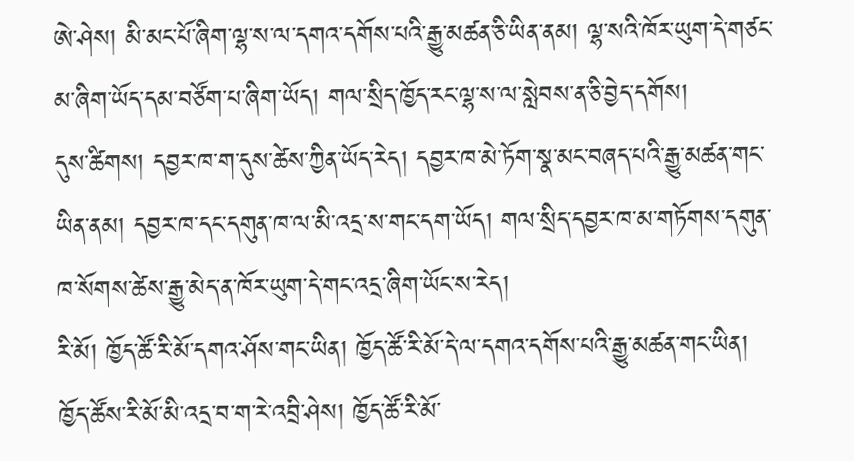ཨེ་ཤེས། མི་མང་པོ་ཞིག་ལྷ་ས་ལ་དགའ་དགོས་པའི་རྒྱུ་མཚན་ཅི་ཡིན་ནམ། ལྷ་སའི་ཁོར་ཡུག་དེ་གཙང་མ་ཞིག་ཡོད་དམ་བཙོག་པ་ཞིག་ཡོད། གལ་སྲིད་ཁྱོད་རང་ལྷ་ས་ལ་སླེབས་ན་ཅི་བྱེད་དགོས།
དུས་ཚིགས། དབྱར་ཁ་ག་དུས་ཚེས་ཀྱིན་ཡོད་རེད། དབྱར་ཁ་མེ་ཏོག་སྣ་མང་བཞད་པའི་རྒྱུ་མཚན་གང་ཡིན་ནམ། དབྱར་ཁ་དང་དགུན་ཁ་ལ་མི་འདྲ་ས་གང་དག་ཡོད། གལ་སྲིད་དབྱར་ཁ་མ་གཏོགས་དགུན་ཁ་སོགས་ཚེས་རྒྱུ་མེད་ན་ཁོར་ཡུག་དེ་གང་འདྲ་ཞིག་ཡོང་ས་རེད།
རི་མོ། ཁྱོད་ཚོ་རི་མོ་དགའ་ཤོས་གང་ཡིན། ཁྱོད་ཚོ་རི་མོ་དེ་ལ་དགའ་དགོས་པའི་རྒྱུ་མཚན་གང་ཡིན། ཁྱོད་ཚོས་རི་མོ་མི་འདྲ་བ་ག་རེ་འབྲི་ཤེས། ཁྱོད་ཚོ་རི་མོ་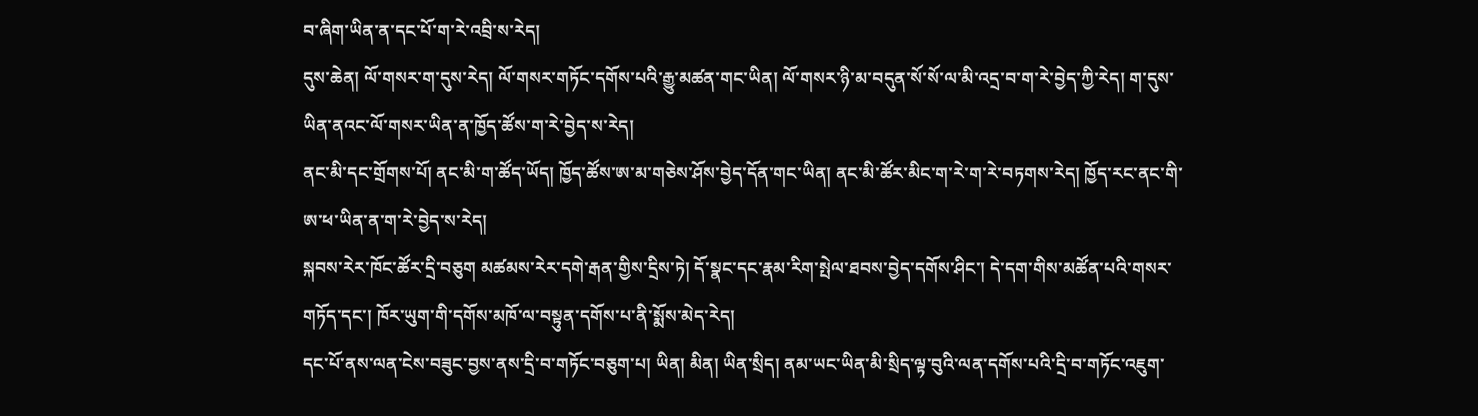བ་ཞིག་ཡིན་ན་དང་པོ་ག་རེ་འབྲི་ས་རེད།
དུས་ཆེན། ལོ་གསར་ག་དུས་རེད། ལོ་གསར་གཏོང་དགོས་པའི་རྒྱུ་མཚན་གང་ཡིན། ལོ་གསར་ཉི་མ་བདུན་སོ་སོ་ལ་མི་འདྲ་བ་ག་རེ་བྱེད་ཀྱི་རེད། ག་དུས་ཡིན་ནའང་ལོ་གསར་ཡིན་ན་ཁྱོད་ཚོས་ག་རེ་བྱེད་ས་རེད།
ནང་མི་དང་གྲོགས་པོ། ནང་མི་ག་ཚོད་ཡོད། ཁྱོད་ཚོས་ཨ་མ་གཅེས་ཤོས་བྱེད་དོན་གང་ཡིན། ནང་མི་ཚོར་མིང་ག་རེ་ག་རེ་བཏགས་རེད། ཁྱོད་རང་ནང་གི་ཨ་ཕ་ཡིན་ན་ག་རེ་བྱེད་ས་རེད།
སྐབས་རེར་ཁོང་ཚོར་དྲི་བཅུག མཚམས་རེར་དགེ་རྒན་གྱིས་དྲིས་ཏེ། དོ་སྣང་དང་རྣམ་རིག་སྤེལ་ཐབས་བྱེད་དགོས་ཤིང་། དེ་དག་གིས་མཚོན་པའི་གསར་གཏོད་དང་། ཁོར་ཡུག་གི་དགོས་མཁོ་ལ་བསྟུན་དགོས་པ་ནི་སྨོས་མེད་རེད།
དང་པོ་ནས་ལན་ངེས་བཟུང་བྱས་ནས་དྲི་བ་གཏོང་བཅུག་པ། ཡིན། མིན། ཡིན་སྲིད། ནམ་ཡང་ཡིན་མི་སྲིད་ལྟ་བུའི་ལན་དགོས་པའི་དྲི་བ་གཏོང་འཇུག་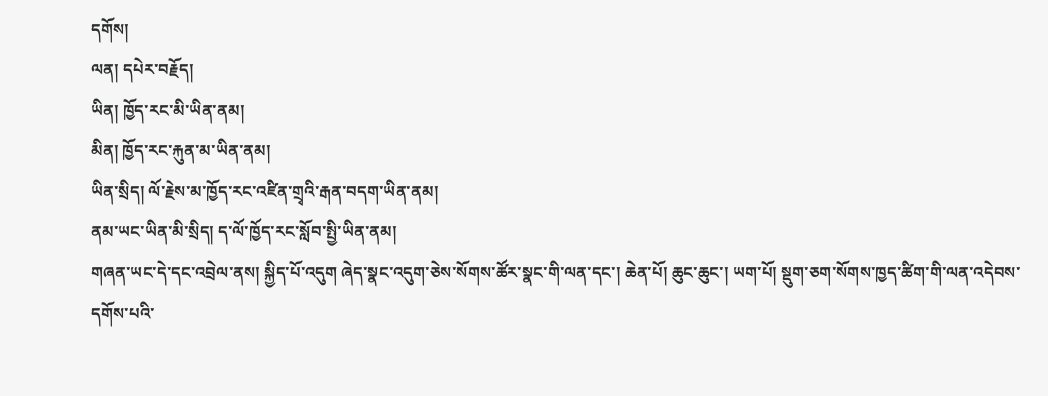དགོས།
ལན། དཔེར་བརྗོད།
ཡིན། ཁྱོད་རང་མི་ཡིན་ནམ།
མིན། ཁྱོད་རང་རྐུན་མ་ཡིན་ནམ།
ཡིན་སྲིད། ལོ་རྗེས་མ་ཁྱོད་རང་འཛིན་གྲྭའི་རྒན་བདག་ཡིན་ནམ།
ནམ་ཡང་ཡིན་མི་སྲིད། ད་ལོ་ཁྱོད་རང་སློབ་སྤྱི་ཡིན་ནམ།
གཞན་ཡང་དེ་དང་འབྲེལ་ནས། སྐྱིད་པོ་འདུག ཞེད་སྣང་འདུག་ཅེས་སོགས་ཚོར་སྣང་གི་ལན་དང་། ཆེན་པོ། ཆུང་ཆུང་། ཡག་པོ། སྡུག་ཅག་སོགས་ཁྱད་ཚིག་གི་ལན་འདེབས་དགོས་པའི་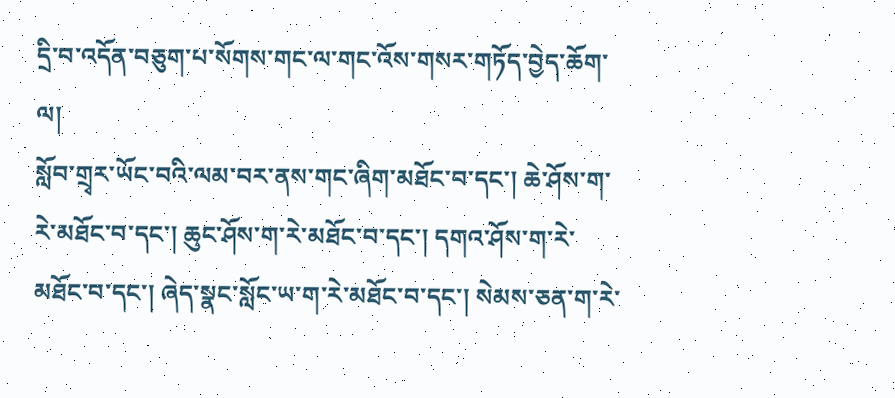དྲི་བ་འདོན་བཅུག་པ་སོགས་གང་ལ་གང་འོས་གསར་གཏོད་བྱེད་ཆོག་ལ།
སློབ་གྲྭར་ཡོང་བའི་ལམ་བར་ནས་གང་ཞིག་མཐོང་བ་དང་། ཆེ་ཤོས་ག་རེ་མཐོང་བ་དང་། ཆུང་ཤོས་ག་རེ་མཐོང་བ་དང་། དགའ་ཤོས་ག་རེ་མཐོང་བ་དང་། ཞེད་སྣང་སློང་ཡ་ག་རེ་མཐོང་བ་དང་། སེམས་ཅན་ག་རེ་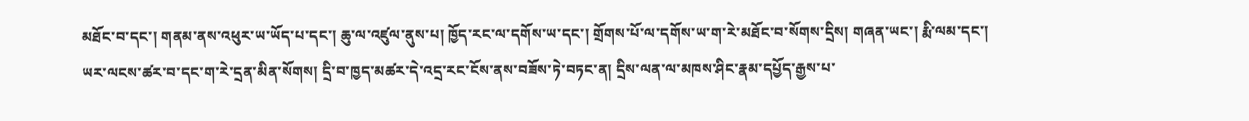མཐོང་བ་དང་། གནམ་ནས་འཕུར་ཡ་ཡོད་པ་དང་། ཆུ་ལ་འཛུལ་ནུས་པ། ཁྱོད་རང་ལ་དགོས་ཡ་དང་། གྲོགས་པོ་ལ་དགོས་ཡ་ག་རེ་མཐོང་བ་སོགས་དྲིས། གཞན་ཡང་། རྨི་ལམ་དང་། ཡར་ལངས་ཚར་བ་དང་ག་རེ་དྲན་མིན་སོགས། དྲི་བ་ཁྱད་མཚར་དེ་འདྲ་རང་ངོས་ནས་བཟོས་ཏེ་བཏང་ན། དྲིས་ལན་ལ་མཁས་ཤིང་རྣམ་དཔྱོད་རྒྱས་པ་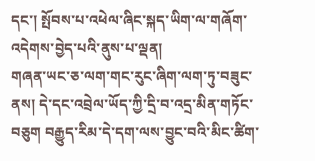དང་། སྤོབས་པ་འཕེལ་ཞིང་སྐད་ཡིག་ལ་གཞོག་འདེགས་བྱེད་པའི་ནུས་པ་ལྡན།
གཞན་ཡང་ཅ་ལག་གང་རུང་ཞིག་ལག་ཏུ་བཟུང་ནས། དེ་དང་འབྲེལ་ཡོད་ཀྱི་དྲི་བ་འདྲ་མིན་གཏོང་བཅུག བརྒྱུད་རིམ་དེ་དག་ལས་བྱུང་བའི་མིང་ཚིག་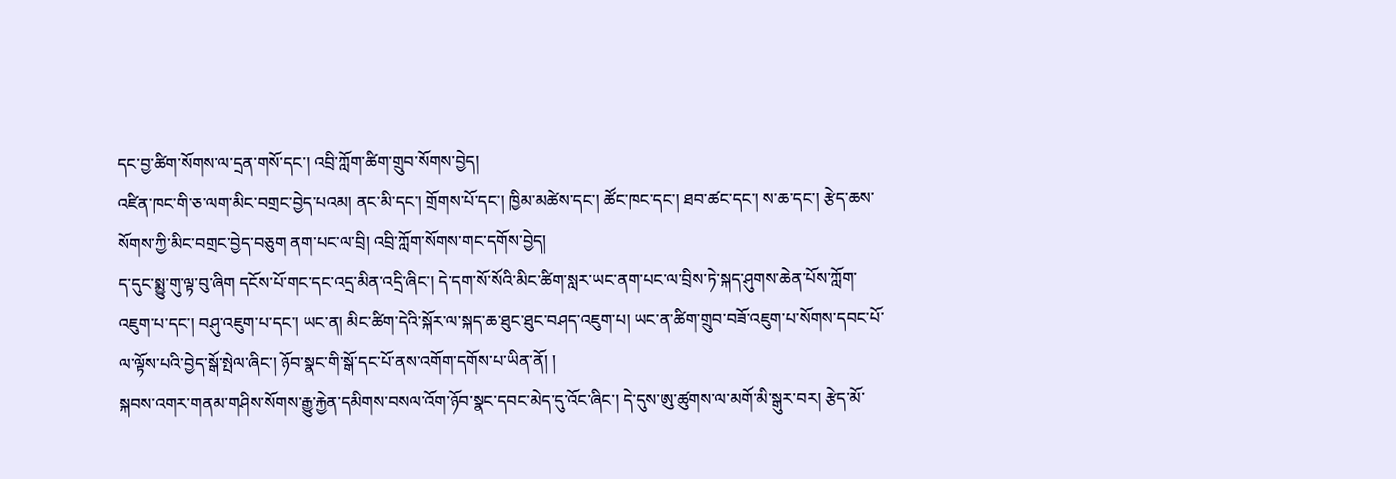དང་བྱ་ཚིག་སོགས་ལ་དྲན་གསོ་དང་། འབྲི་ཀློག་ཚིག་གྲུབ་སོགས་བྱེད།
འཛིན་ཁང་གི་ཅ་ལག་མིང་བགྲང་བྱེད་པའམ། ནང་མི་དང་། གྲོགས་པོ་དང་། ཁྱིམ་མཚེས་དང་། ཚོང་ཁང་དང་། ཐབ་ཚང་དང་། ས་ཆ་དང་། རྩེད་ཆས་སོགས་ཀྱི་མིང་བགྲང་བྱེད་བཅུག ནག་པང་ལ་བྲི། འབྲི་ཀློག་སོགས་གང་དགོས་བྱེད།
ད་དུང་སྨྱུ་གུ་ལྟ་བུ་ཞིག དངོས་པོ་གང་དང་འདྲ་མིན་འདྲི་ཞིང་། དེ་དག་སོ་སོའི་མིང་ཚིག་སླར་ཡང་ནག་པང་ལ་བྲིས་ཏེ་སྐད་ཤུགས་ཆེན་པོས་ཀློག་འཇུག་པ་དང་། བཤུ་འཇུག་པ་དང་། ཡང་ན། མིང་ཚིག་དེའི་སྐོར་ལ་སྐད་ཆ་ཐུང་ཐུང་བཤད་འཇུག་པ། ཡང་ན་ཚིག་གྲུབ་བཟོ་འཇུག་པ་སོགས་དབང་པོ་ལ་ལྟོས་པའི་བྱེད་སྒོ་སྤེལ་ཞིང་། ཉོབ་སྣང་གི་སྒོ་དང་པོ་ནས་འགོག་དགོས་པ་ཡིན་ནོ། །
སྐབས་འགར་གནམ་གཤིས་སོགས་རྒྱུ་རྐྱེན་དམིགས་བསལ་འོག་ཉོབ་སྣང་དབང་མེད་དུ་འོང་ཞིང་། དེ་དུས་ཨུ་ཚུགས་ལ་མགོ་མི་སྒུར་བར། རྩེད་མོ་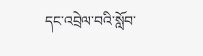དང་འབྲེལ་བའི་སློབ་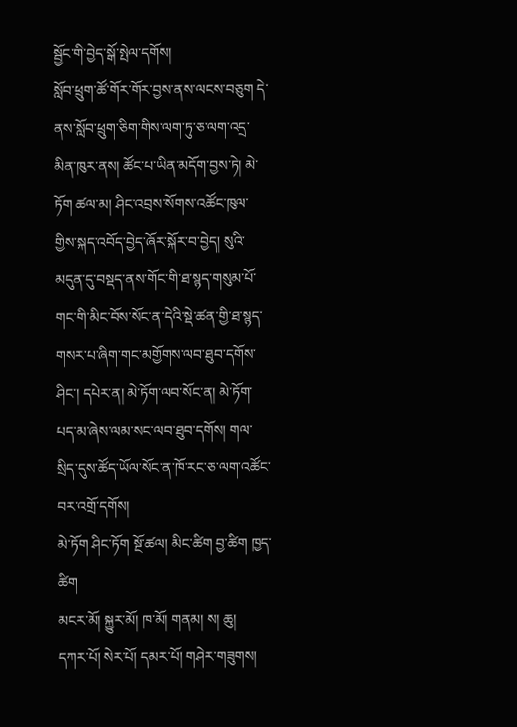སྦྱོང་གི་བྱེད་སྒོ་སྤེལ་དགོས།
སློབ་ཕྲུག་ཚོ་གོར་གོར་བྱས་ནས་ལངས་བཅུག དེ་ནས་སློབ་ཕྲུག་ཅིག་གིས་ལག་ཏུ་ཅ་ལག་འདྲ་མིན་ཁུར་ནས། ཚོང་པ་ཡིན་མདོག་བྱས་ཏེ། མེ་ཏོག ཚལ་མ། ཤིང་འབྲས་སོགས་འཚོང་ཁུལ་གྱིས་སྐད་འབོད་བྱེད་ཞོར་སྐོར་བ་བྱེད། སུའི་མདུན་དུ་བསྡད་ནས་གོང་གི་ཐ་སྙད་གསུམ་པོ་གང་གི་མིང་བོས་སོང་ན་དེའི་སྡེ་ཚན་གྱི་ཐ་སྙད་གསར་པ་ཞིག་གང་མགྱོགས་ལབ་ཐུབ་དགོས་ཤིང་། དཔེར་ན། མེ་ཏོག་ལབ་སོང་ན། མེ་ཏོག་པད་མ་ཞེས་ལམ་སང་ལབ་ཐུབ་དགོས། གལ་སྲིད་དུས་ཚོད་ཡོལ་སོང་ན་ཁོ་རང་ཅ་ལག་འཚོང་བར་འགྲོ་དགོས།
མེ་ཏོག ཤིང་ཏོག སྔོ་ཚལ། མིང་ཚིག བྱ་ཚིག ཁྱད་ཚིག
མངར་མོ། སྐྱུར་མོ། ཁ་མོ། གནམ། ས། ཆུ།
དཀར་པོ། སེར་པོ། དམར་པོ། གཤེར་གཟུགས།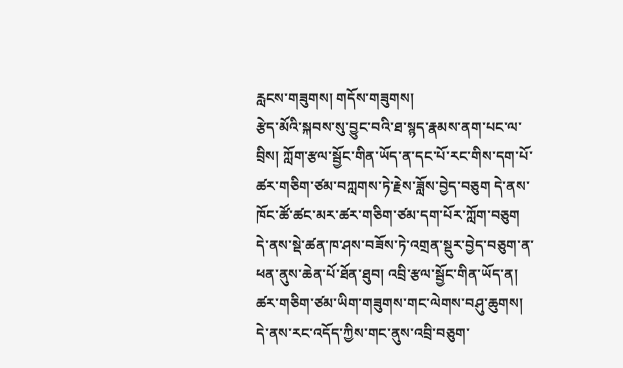རླངས་གཟུགས། གདོས་གཟུགས།
རྩེད་མོའི་སྐབས་སུ་བྱུང་བའི་ཐ་སྙད་རྣམས་ནག་པང་ལ་བྲིས། ཀློག་རྩལ་སྦྱོང་གིན་ཡོད་ན་དང་པོ་རང་གིས་དག་པོ་ཚར་གཅིག་ཙམ་བཀླགས་ཏེ་རྗེས་ཟློས་བྱེད་བཅུག དེ་ནས་ཁོང་ཚོ་ཚང་མར་ཚར་གཅིག་ཙམ་དག་པོར་ཀློག་བཅུག དེ་ནས་སྡེ་ཚན་ཁ་ཤས་བཟོས་ཏེ་འགྲན་སྡུར་བྱེད་བཅུག་ན་ཕན་ནུས་ཆེན་པོ་ཐོན་ཐུབ། འབྲི་རྩལ་སྦྱོང་གིན་ཡོད་ན། ཚར་གཅིག་ཙམ་ཡིག་གཟུགས་གང་ལེགས་བཤུ་ཆུགས། དེ་ནས་རང་འདོད་ཀྱིས་གང་ནུས་འབྲི་བཅུག་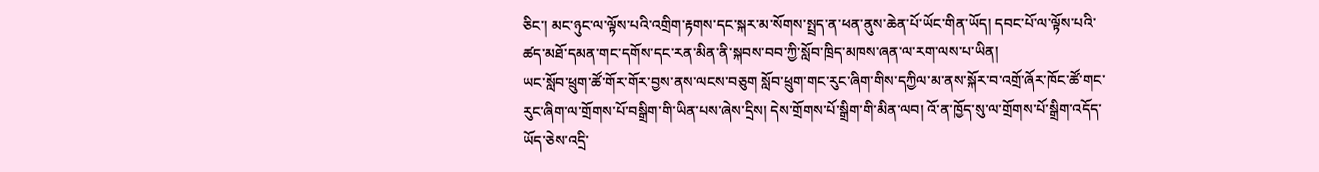ཅིང་། མང་ཉུང་ལ་ལྟོས་པའི་འགྲིག་རྟགས་དང་སྐར་མ་སོགས་སྤྲད་ན་ཕན་ནུས་ཆེན་པོ་ཡོང་གིན་ཡོད། དབང་པོ་ལ་ལྟོས་པའི་ཚད་མཐོ་དམན་གང་དགོས་དང་རན་མིན་ནི་སྐབས་བབ་ཀྱི་སློབ་ཁྲིད་མཁས་ཞན་ལ་རག་ལས་པ་ཡིན།
ཡང་སློབ་ཕྲུག་ཚོ་གོར་གོར་བྱས་ནས་ལངས་བཅུག སློབ་ཕྲུག་གང་རུང་ཞིག་གིས་དཀྱིལ་མ་ནས་སྐོར་བ་འགྲོ་ཞོར་ཁོང་ཚོ་གང་རུང་ཞིག་ལ་གྲོགས་པོ་བསྒྲིག་གི་ཡིན་པས་ཞེས་དྲིས། དེས་གྲོགས་པོ་སྒྲིག་གི་མིན་ལབ། འོ་ན་ཁྱོད་སུ་ལ་གྲོགས་པོ་སྒྲིག་འདོད་ཡོད་ཅེས་འདྲི་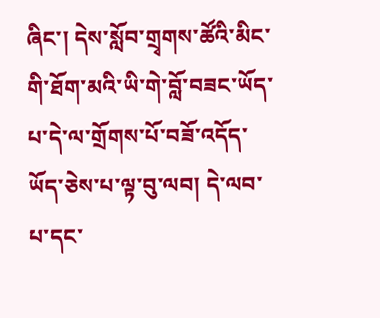ཞིང་། དེས་སློབ་གྲྭགས་ཚོའི་མིང་གི་ཐོག་མའི་ཡི་གེ་བློ་བཟང་ཡོད་པ་དེ་ལ་གྲོགས་པོ་བཟོ་འདོད་ཡོད་ཅེས་པ་ལྟ་བུ་ལབ། དེ་ལབ་པ་དང་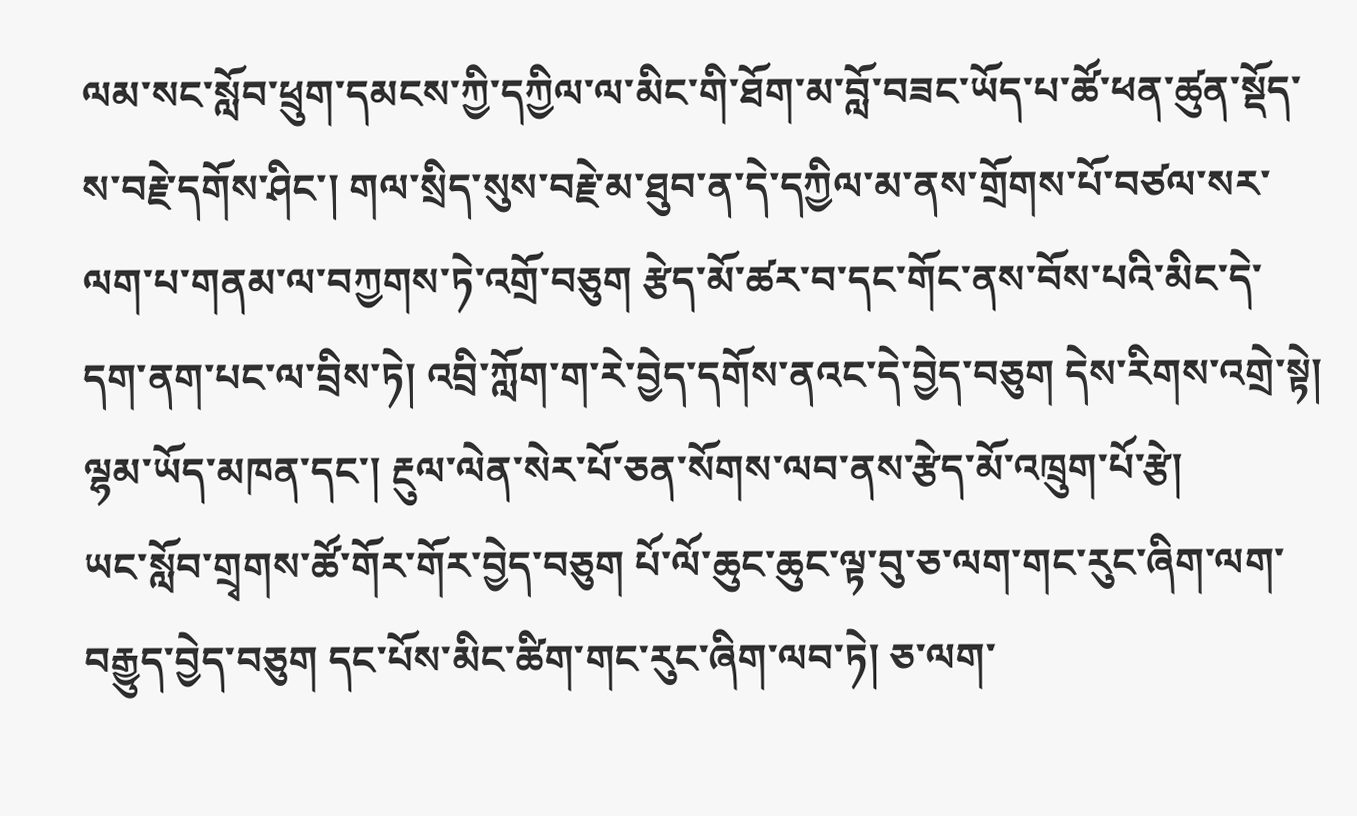ལམ་སང་སློབ་ཕྲུག་དམངས་ཀྱི་དཀྱིལ་ལ་མིང་གི་ཐོག་མ་བློ་བཟང་ཡོད་པ་ཚོ་ཕན་ཚུན་སྡོད་ས་བརྗེ་དགོས་ཤིང་། གལ་སྲིད་སུས་བརྗེ་མ་ཐུབ་ན་དེ་དཀྱིལ་མ་ནས་གྲོགས་པོ་བཙལ་སར་ལག་པ་གནམ་ལ་བཀྱགས་ཏེ་འགྲོ་བཅུག རྩེད་མོ་ཚར་བ་དང་གོང་ནས་བོས་པའི་མིང་དེ་དག་ནག་པང་ལ་བྲིས་ཏེ། འབྲི་ཀློག་ག་རེ་བྱེད་དགོས་ནའང་དེ་བྱེད་བཅུག དེས་རིགས་འགྲེ་སྟེ། ལྷམ་ཡོད་མཁན་དང་། རྔུལ་ལེན་སེར་པོ་ཅན་སོགས་ལབ་ནས་རྩེད་མོ་འཁྲུག་པོ་རྩེ།
ཡང་སློབ་གྲྭགས་ཚོ་གོར་གོར་བྱེད་བཅུག པོ་ལོ་ཆུང་ཆུང་ལྟ་བུ་ཅ་ལག་གང་རུང་ཞིག་ལག་བརྒྱུད་བྱེད་བཅུག དང་པོས་མིང་ཚིག་གང་རུང་ཞིག་ལབ་ཏེ། ཅ་ལག་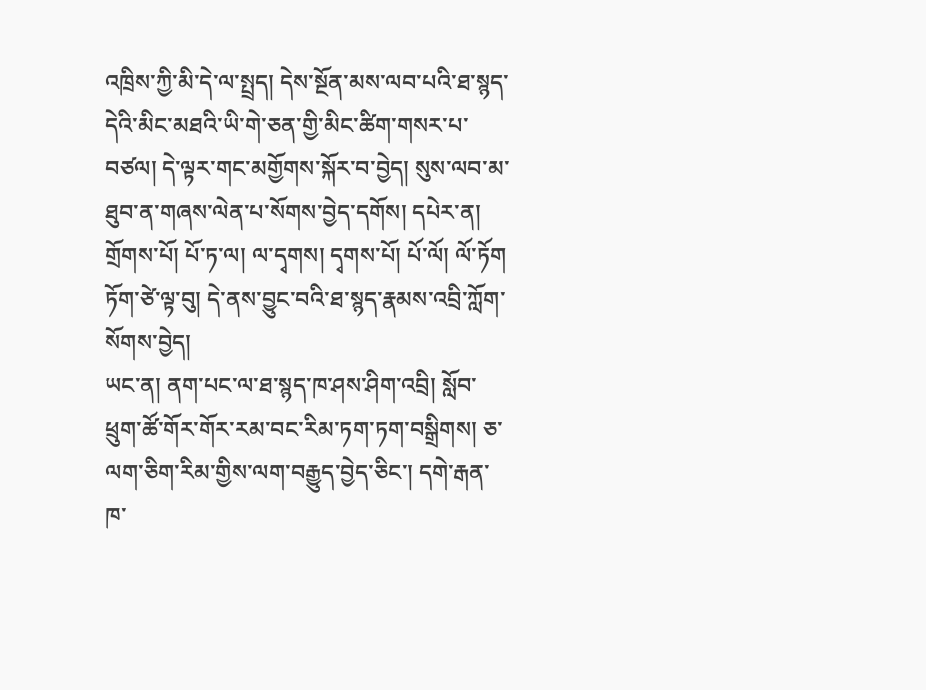འཁྲིས་ཀྱི་མི་དེ་ལ་སྤྲད། དེས་སྔོན་མས་ལབ་པའི་ཐ་སྙད་དེའི་མིང་མཐའི་ཡི་གེ་ཅན་གྱི་མིང་ཚིག་གསར་པ་བཙལ། དེ་ལྟར་གང་མགྱོགས་སྐོར་བ་བྱེད། སུས་ལབ་མ་ཐུབ་ན་གཞས་ལེན་པ་སོགས་བྱེད་དགོས། དཔེར་ན། གྲོགས་པོ། པོ་ཏ་ལ། ལ་དྭགས། དྭགས་པོ། པོ་ལོ། ལོ་ཏོག ཏོག་ཙེ་ལྟ་བུ། དེ་ནས་བྱུང་བའི་ཐ་སྙད་རྣམས་འབྲི་ཀློག་སོགས་བྱེད།
ཡང་ན། ནག་པང་ལ་ཐ་སྙད་ཁ་ཤས་ཤིག་འབྲི། སློབ་ཕྲུག་ཚོ་གོར་གོར་རམ་བང་རིམ་ཏག་ཏག་བསྒྲིགས། ཅ་ལག་ཅིག་རིམ་གྱིས་ལག་བརྒྱུད་བྱེད་ཅིང་། དགེ་རྒན་ཁ་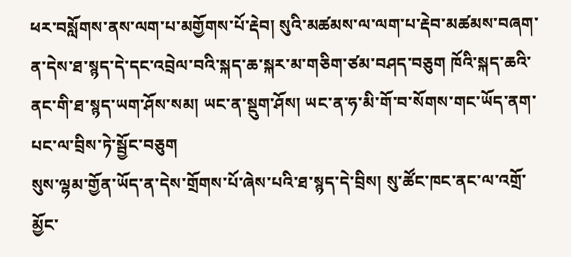ཕར་བསློགས་ནས་ལག་པ་མགྱོགས་པོ་རྡེབ། སུའི་མཚམས་ལ་ལག་པ་རྡེབ་མཚམས་བཞག་ན་དེས་ཐ་སྙད་དེ་དང་འབྲེལ་བའི་སྐད་ཆ་སྐར་མ་གཅིག་ཙམ་བཤད་བཅུག ཁོའི་སྐད་ཆའི་ནང་གི་ཐ་སྙད་ཡག་ཤོས་སམ། ཡང་ན་སྡུག་ཤོས། ཡང་ན་ཧ་མི་གོ་བ་སོགས་གང་ཡོད་ནག་པང་ལ་བྲིས་ཏེ་སྦྱོང་བཅུག
སུས་ལྷམ་གྱོན་ཡོད་ན་དེས་གྲོགས་པོ་ཞེས་པའི་ཐ་སྙད་དེ་བྲིས། སུ་ཚོང་ཁང་ནང་ལ་འགྲོ་མྱོང་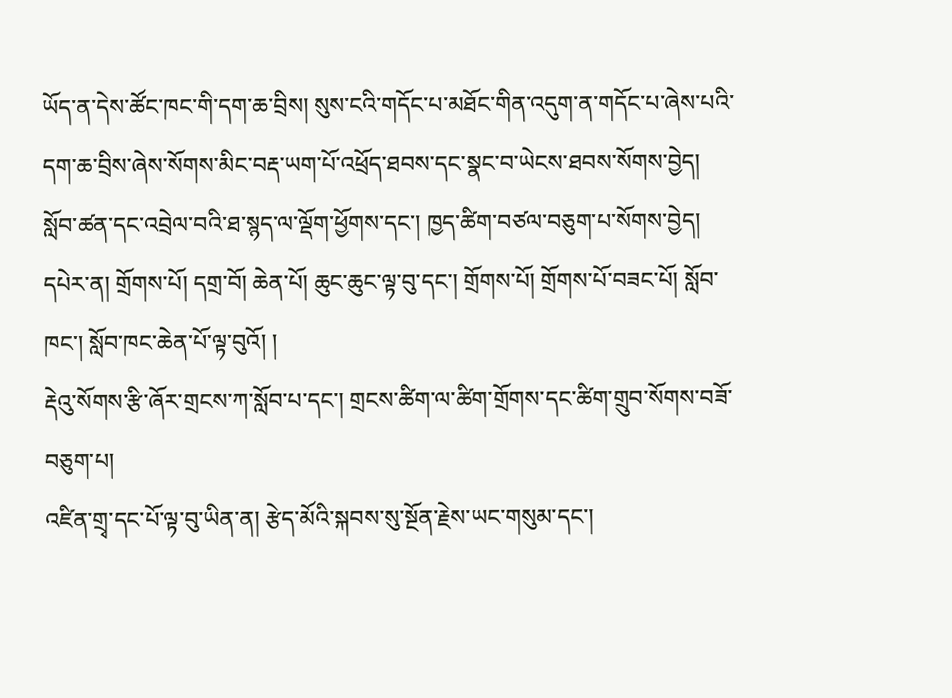ཡོད་ན་དེས་ཚོང་ཁང་གི་དག་ཆ་བྲིས། སུས་ངའི་གདོང་པ་མཐོང་གིན་འདུག་ན་གདོང་པ་ཞེས་པའི་དག་ཆ་བྲིས་ཞེས་སོགས་མིང་བརྡ་ཡག་པོ་འཕྲོད་ཐབས་དང་སྣང་བ་ཡེངས་ཐབས་སོགས་བྱེད།
སློབ་ཚན་དང་འབྲེལ་བའི་ཐ་སྙད་ལ་ལྡོག་ཕྱོགས་དང་། ཁྱད་ཚིག་བཙལ་བཅུག་པ་སོགས་བྱེད། དཔེར་ན། གྲོགས་པོ། དགྲ་བོ། ཆེན་པོ། ཆུང་ཆུང་ལྟ་བུ་དང་། གྲོགས་པོ། གྲོགས་པོ་བཟང་པོ། སློབ་ཁང་། སློབ་ཁང་ཆེན་པོ་ལྟ་བུའོ། །
རྡེའུ་སོགས་རྩི་ཞོར་གྲངས་ཀ་སློབ་པ་དང་། གྲངས་ཚིག་ལ་ཚིག་གྲོགས་དང་ཚིག་གྲུབ་སོགས་བཟོ་བཅུག་པ།
འཛིན་གྲྭ་དང་པོ་ལྟ་བུ་ཡིན་ན། རྩེད་མོའི་སྐབས་སུ་སྔོན་རྗེས་ཡང་གསུམ་དང་།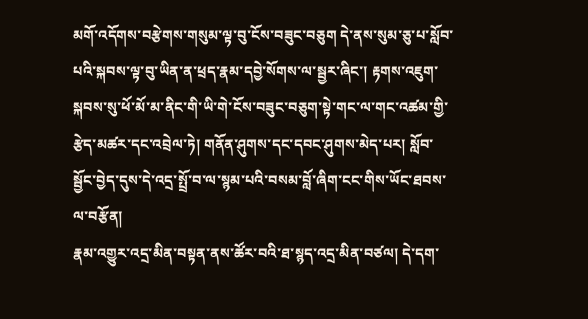མགོ་འདོགས་བརྩེགས་གསུམ་ལྟ་བུ་ངོས་བཟུང་བཅུག དེ་ནས་སུམ་ཅུ་པ་སློབ་པའི་སྐབས་ལྟ་བུ་ཡིན་ན་ཕྲད་རྣམ་དབྱེ་སོགས་ལ་སྦྱར་ཞིང་། རྟགས་འཇུག་སྐབས་སུ་ཕོ་མོ་མ་ནིང་གི་ཡི་གེ་ངོས་བཟུང་བཅུག་སྟེ་གང་ལ་གང་འཚམ་གྱི་རྩེད་མཚར་དང་འབྲེལ་ཏེ། གནོན་ཤུགས་དང་དབང་ཤུགས་མེད་པར། སློབ་སྦྱོང་བྱེད་དུས་དེ་འདྲ་སྤྲོ་བ་ལ་སྙམ་པའི་བསམ་བློ་ཞིག་ངང་གིས་ཡོང་ཐབས་ལ་བརྩོན།
རྣམ་འགྱུར་འདྲ་མིན་བསྟན་ནས་ཚོར་བའི་ཐ་སྙད་འདྲ་མིན་བཙལ། དེ་དག་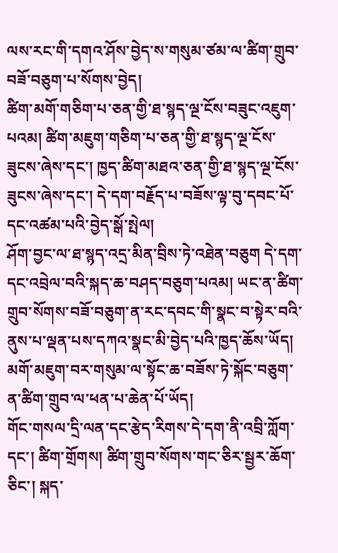ལས་རང་གི་དགའ་ཤོས་བྱེད་ས་གསུམ་ཙམ་ལ་ཚིག་གྲུབ་བཟོ་བཅུག་པ་སོགས་བྱེད།
ཚིག་མགོ་གཅིག་པ་ཅན་གྱི་ཐ་སྙད་ལྔ་ངོས་བཟུང་འཇུག་པའམ། ཚིག་མཇུག་གཅིག་པ་ཅན་གྱི་ཐ་སྙད་ལྔ་ངོས་ཟུངས་ཞེས་དང་། ཁྱད་ཚིག་མཐའ་ཅན་གྱི་ཐ་སྙད་ལྔ་ངོས་ཟུངས་ཞེས་དང་། དེ་དག་བརྗོད་པ་བཟོས་ལྟ་བུ་དབང་པོ་དང་འཚམ་པའི་བྱེད་སྒོ་སྤེལ།
ཤོག་བྱང་ལ་ཐ་སྙད་འདྲ་མིན་བྲིས་ཏེ་འཐེན་བཅུག དེ་དག་དང་འབྲེལ་བའི་སྐད་ཆ་བཤད་བཅུག་པའམ། ཡང་ན་ཚིག་གྲུབ་སོགས་བཟོ་བཅུག་ན་རང་དབང་གི་སྣང་བ་སྟེར་བའི་ནུས་པ་ལྡན་པས་དཀའ་སྣང་མི་བྱེད་པའི་ཁྱད་ཆོས་ཡོད།
མགོ་མཇུག་བར་གསུམ་ལ་སྟོང་ཆ་བཟོས་ཏེ་སྐོང་བཅུག་ན་ཚིག་གྲུབ་ལ་ཕན་པ་ཆེན་པོ་ཡོད།
གོང་གསལ་དྲི་ལན་དང་རྩེད་རིགས་དེ་དག་ནི་འབྲི་ཀློག་དང་། ཚིག་གྲོགས། ཚིག་གྲུབ་སོགས་གང་ཅིར་སྦྱར་ཆོག་ཅིང་། སྐད་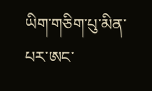ཡིག་གཅིག་པུ་མིན་པར་ཨང་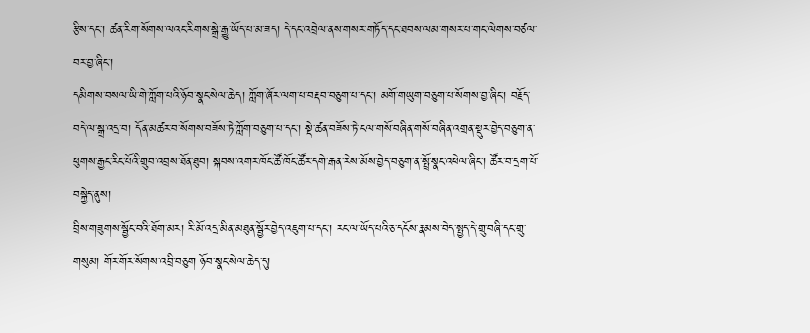རྩིས་དང་། ཚན་རིག་སོགས་ལའང་རིགས་སྒྲེ་རྒྱུ་ཡོད་པ་མ་ཟད། དེ་དང་འབྲེལ་ནས་གསར་གཏོད་དང་ཐབས་ལམ་གསར་པ་གང་ལེགས་བཙལ་བར་བྱ་ཞིང་།
དམིགས་བསལ་ཡི་གེ་ཀློག་པའི་ཉོབ་སྣང་སེལ་ཆེད། ཀློག་ཞོར་ལག་པ་བརྡབ་བཅུག་པ་དང་། མགོ་གཡུག་བཅུག་པ་སོགས་བྱ་ཞིང་། བརྗོད་བདེ་ལ་སྒྲ་འདྲ་བ། དོན་མཚར་བ་སོགས་བཟོས་ཏེ་ཀློག་བཅུག་པ་དང་། སྡེ་ཚན་བཟོས་ཏེ་ངལ་གསོ་བཞིན་གསོ་བཞིན་འགྲན་སྡུར་བྱེད་བཅུག་ན་ཕུགས་རྒྱང་རིང་པོའི་གྲུབ་འབྲས་ཐོན་ཐུབ། སྐབས་འགར་ཁོང་ཚོ་ཁོང་ཚོར་དགེ་རྒན་རེས་མོས་བྱེད་བཅུག་ན་སྤྲོ་སྣང་འཕེལ་ཞིང་། ཚོར་བ་དྲག་པོ་བསྐྱེད་ནུས།
བྲིས་གཟུགས་སྦྱོང་བའི་ཐོག་མར། རི་མོ་འདྲ་མིན་མཐུན་སྦྱོར་བྱེད་འཇུག་པ་དང་། རང་ལ་ཡོད་པའི་ཅ་དངོས་རྣམས་བེད་སྤྱད་དེ་གྲུ་བཞི་དང་གྲུ་གསུམ། གོར་གོར་སོགས་འབྲི་བཅུག ཉོབ་སྣང་སེལ་ཆེད་དུ།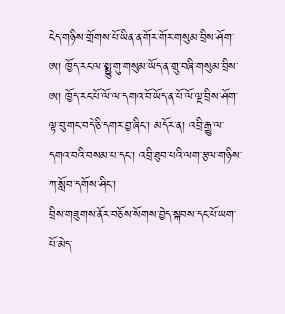ངེད་གཉིས་གྲོགས་པོ་ཡིན་ན་གོར་གོར་གསུམ་བྲིས་ཤོག་ཨ། ཁྱོད་རང་ལ་སྨྱུ་གུ་གསུམ་ཡོད་ན་གྲུ་བཞི་གསུམ་བྲིས་ཨ། ཁྱོད་རང་པོ་ལོ་ལ་དགའ་བོ་ཡོད་ན་པོ་ལོ་ལྔ་བྲིས་ཤོག་ལྟ་བུ་གང་བདེ་ཅི་དགར་བྱ་ཞིང་། མདོར་ན། འབྲི་རྒྱུ་ལ་དགའ་བའི་བསམ་པ་དང་། འབྲི་ཐུབ་པའི་ལག་རྩལ་གཉིས་ཀ་སློབ་དགོས་ཤིང་།
བྲིས་གཟུགས་ནོར་བཅོས་སོགས་བྱེད་སྐབས་དང་པོ་ཡག་པོ་མེད་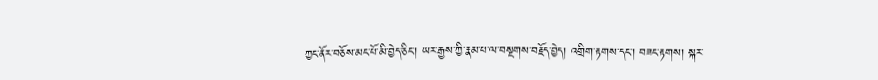ཀྱང་ནོར་བཅོས་མང་པོ་མི་བྱེད་ཅིང་། ཡར་རྒྱས་ཀྱི་རྣམ་པ་ལ་བསྔགས་བརྗོད་བྱེད། འགྲིག་རྟགས་དང་། བཟང་རྟགས། སྐར་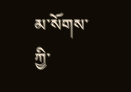མ་སོགས་ཀྱི་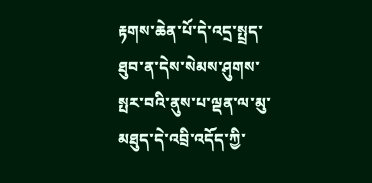རྟགས་ཆེན་པོ་དེ་འདྲ་སྤྲད་ཐུབ་ན་དེས་སེམས་ཤུགས་སྤར་བའི་ནུས་པ་ལྡན་ལ་མུ་མཐུད་དེ་འབྲི་འདོད་ཀྱི་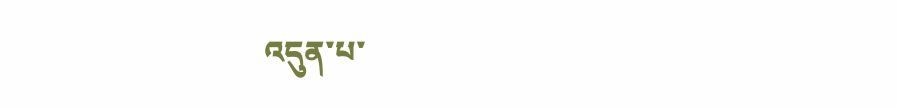འདུན་པ་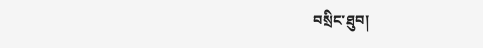བསྲིང་ཐུབ།